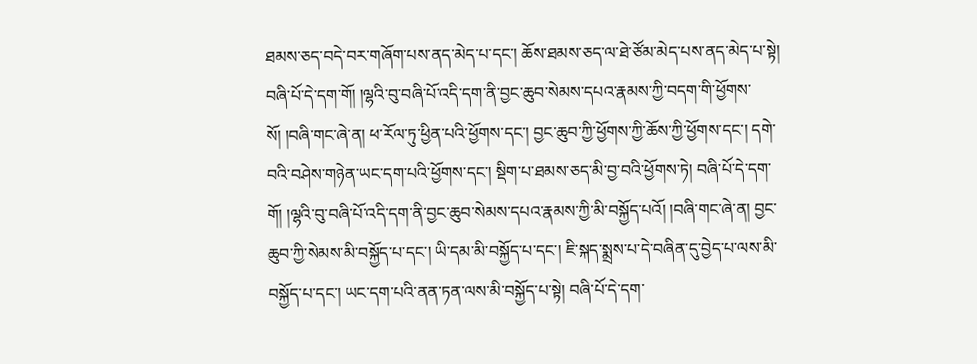ཐམས་ཅད་བདེ་བར་གཞོག་པས་ནད་མེད་པ་དང་། ཆོས་ཐམས་ཅད་ལ་ཐེ་ཙོམ་མེད་པས་ནད་མེད་པ་སྟེ། བཞི་པོ་དེ་དག་གོ། །ལྷའི་བུ་བཞི་པོ་འདི་དག་ནི་བྱང་ཆུབ་སེམས་དཔའ་རྣམས་ཀྱི་བདག་གི་ཕྱོགས་སོ། །བཞི་གང་ཞེ་ན། ཕ་རོལ་ཏུ་ཕྱིན་པའི་ཕྱོགས་དང་། བྱང་ཆུབ་ཀྱི་ཕྱོགས་ཀྱི་ཆོས་ཀྱི་ཕྱོགས་དང་། དགེ་བའི་བཤེས་གཉེན་ཡང་དག་པའི་ཕྱོགས་དང་། སྡིག་པ་ཐམས་ཅད་མི་བྱ་བའི་ཕྱོགས་ཏེ། བཞི་པོ་དེ་དག་གོ། །ལྷའི་བུ་བཞི་པོ་འདི་དག་ནི་བྱང་ཆུབ་སེམས་དཔའ་རྣམས་ཀྱི་མི་བསྐྱོད་པའོ། །བཞི་གང་ཞེ་ན། བྱང་ཆུབ་ཀྱི་སེམས་མི་བསྐྱོད་པ་དང་། ཡི་དམ་མི་བསྐྱོད་པ་དང་། ཇི་སྐད་སྨྲས་པ་དེ་བཞིན་དུ་བྱེད་པ་ལས་མི་བསྐྱོད་པ་དང་། ཡང་དག་པའི་ནན་ཏན་ལས་མི་བསྐྱོད་པ་སྟེ། བཞི་པོ་དེ་དག་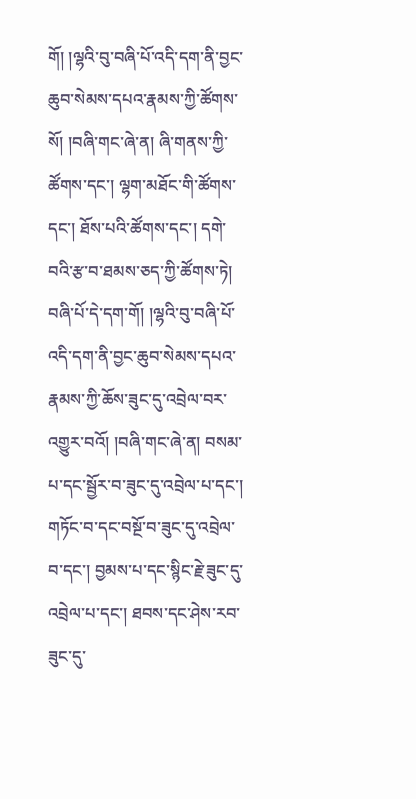གོ། །ལྷའི་བུ་བཞི་པོ་འདི་དག་ནི་བྱང་ཆུབ་སེམས་དཔའ་རྣམས་ཀྱི་ཚོགས་སོ། །བཞི་གང་ཞེ་ན། ཞི་གནས་ཀྱི་ཚོགས་དང་། ལྷག་མཐོང་གི་ཚོགས་དང་། ཐོས་པའི་ཚོགས་དང་། དགེ་བའི་རྩ་བ་ཐམས་ཅད་ཀྱི་ཚོགས་ཏེ། བཞི་པོ་དེ་དག་གོ། །ལྷའི་བུ་བཞི་པོ་འདི་དག་ནི་བྱང་ཆུབ་སེམས་དཔའ་རྣམས་ཀྱི་ཆོས་ཟུང་དུ་འབྲེལ་བར་འགྱུར་བའོ། །བཞི་གང་ཞེ་ན། བསམ་པ་དང་སྦྱོར་བ་ཟུང་དུ་འབྲེལ་པ་དང་། གཏོང་བ་དང་བསྔོ་བ་ཟུང་དུ་འབྲེལ་བ་དང་། བྱམས་པ་དང་སྙིང་རྗེ་ཟུང་དུ་འབྲེལ་པ་དང་། ཐབས་དང་ཤེས་རབ་ཟུང་དུ་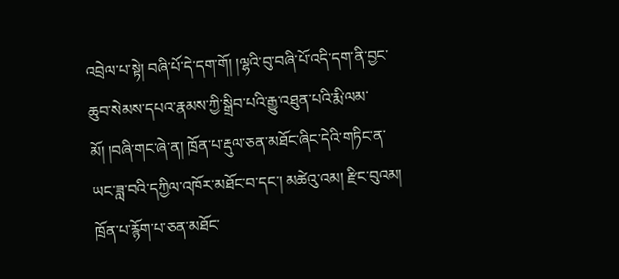འབྲེལ་པ་སྟེ། བཞི་པོ་དེ་དག་གོ། །ལྷའི་བུ་བཞི་པོ་འདི་དག་ནི་བྱང་ཆུབ་སེམས་དཔའ་རྣམས་ཀྱི་སྒྲིབ་པའི་རྒྱུ་འཐུན་པའི་རྨི་ལམ་མོ། །བཞི་གང་ཞེ་ན། ཁྲོན་པ་རྡུལ་ཅན་མཐོང་ཞིང་དེའི་གཏིང་ན་ཡང་ཟླ་བའི་དཀྱིལ་འཁོར་མཐོང་བ་དང་། མཚེའུ་འམ། རྫིང་བུའམ། ཁྲོན་པ་རྙོག་པ་ཅན་མཐོང་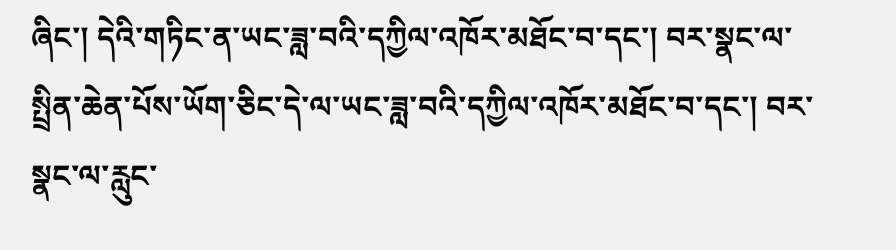ཞིང་། དེའི་གཏིང་ན་ཡང་ཟླ་བའི་དཀྱིལ་འཁོར་མཐོང་བ་དང་། བར་སྣང་ལ་སྤྲིན་ཆེན་པོས་ཡོག་ཅིང་དེ་ལ་ཡང་ཟླ་བའི་དཀྱིལ་འཁོར་མཐོང་བ་དང་། བར་སྣང་ལ་རླུང་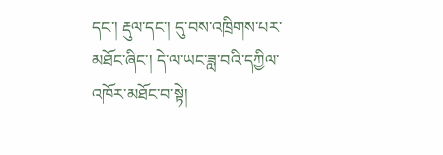དང་། རྡུལ་དང་། དུ་བས་འཁྲིགས་པར་མཐོང་ཞིང་། དེ་ལ་ཡང་ཟླ་བའི་དཀྱིལ་འཁོར་མཐོང་བ་སྟེ།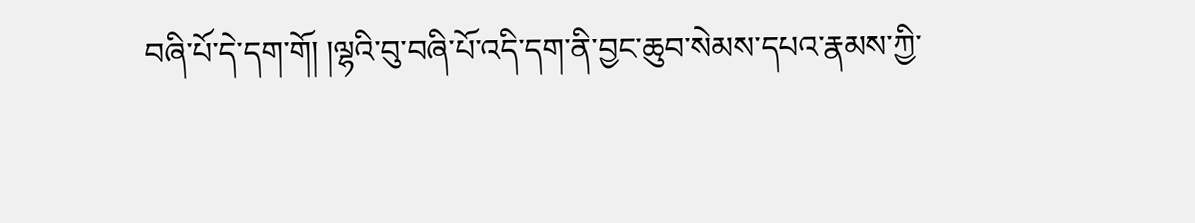བཞི་པོ་དེ་དག་གོ། །ལྷའི་བུ་བཞི་པོ་འདི་དག་ནི་བྱང་ཆུབ་སེམས་དཔའ་རྣམས་ཀྱི་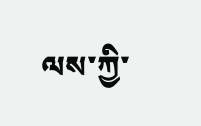ལས་ཀྱི་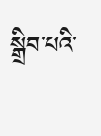སྒྲིབ་པའི་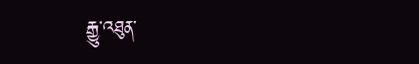རྒྱུ་འཐུན་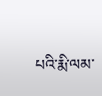པའི་རྨི་ལམ་